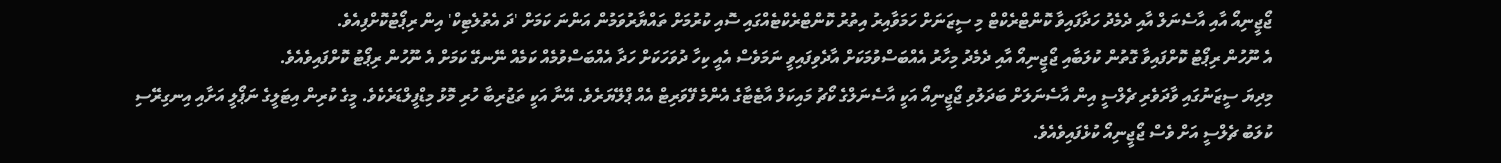ޖޯޖީނިއޯ އާއި އާސެނަލް އާއި ދެމެދު ހަދާފައިވާ ކޮންޓްރެކްޓް މި ސީޒަނަށް ހަމަވާއިރު އިތުރު ކޮންޓްރެކްޓެއްގައި ސޮއި ކުރުމަށް ތައްޔާރުވަމުން އަންނަ ކަމަށް 'ދަ އެތުލެޓިކް' އިން ރިޕޯޓުކޮށްފިއެވެ.
އެ ނޫހުން ރިޕޯޓު ކޮށްފައިވާ ގޮތުން ކުލަބާއި ޖޯޖީނިއޯ އާއި ދެމެދު މިހާރު އެއްބަސްވުމަކަށް އާދެވިފައިވީ ނަމަވެސް އެއީ ކިހާ ދުވަހަކަށް ހަދާ އެއްބަސްވުމެއް ކަމެއް ނޭނގޭ ކަމަށް އެ ނޫހުން ރިޕޯޓު ކޮށްފައިވެއެވެ.
މިދިޔަ ސީޒަނުގައި ވާދަވެރި ޗެލްސީ އިން އާސެނަލަށް ބަދަލުވި ޖޯޖީނިއޯ އަކީ އާސެނަލްގެ ކޯޗު މައިކަލް އާޓެޓާގެ އެންމެ ފޭވަރިޓް އެއް ޕްލޭޔަރެވެ. އޭނާ އަކީ ތަޖުރިބާ ހުރި މޮޅު މިޑްފީލްޑަރެކެވެ. މީގެ ކުރިން އިޓަލީގެ ނަޕޯލީ އަށާއި އިނގިރޭސި ކުލަބު ޗެލްސީ އަށް ވެސް ޖޯޖީނިއޯ ކުޅެފައިވެއެވެ.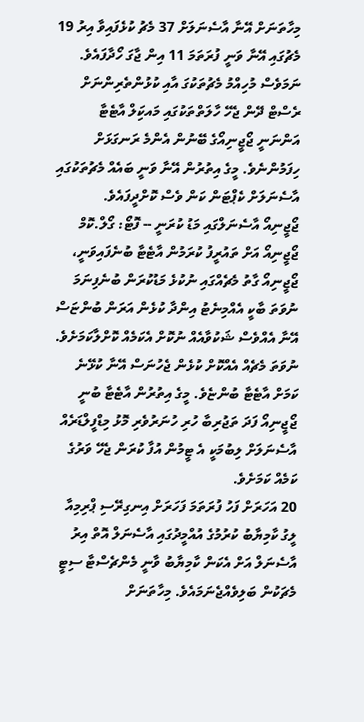މިހާތަނަށް އޭނާ އާސެނަލަށް 37 މެޗު ކުޅެފައިވާ އިރު 19 މެޗުގައި އޭނާ ވަނީ ފުރަތަމަ 11 އިން ޖާގަ ހޯދާފައެވެ. ނަމަވެސް މުހިއްމު މެޗުތަކުގަ އާއި ކުޅުންތެރިންނަށް ރެސްޓް ދޭން ޖެހޭ ހާލަތްތަކުގައި މައކިަލް އާޓެޓާ އަންނަނީ ޖޯޖީނިއޯގެ ބޭނުން އެންމެ ރަނގަޅަށް ހިފަމުންނެވެ. މީގެ އިތުރުން އޭނާ ވަނީ ބައެއް މެޗުތަކުގައި އާސެނަލަށް ކެޕްޓަން ކަން ވެސް ކޮށްދީފައެވެ.
ޖޯޖީނިއޯ އާސެނަލްގައި މަޑު ކުރަނީ -- ފޮޓޯ: ގޯލް.ކޮމް
ޖޯޖީނިއޯ އަށް ތައުރީފު ކުރަމުން އާޓެޓާ ބުނެފައިވަނީ، ޖޯޖީނިއޯ ގާތު މެޗެއްގައި ނުކުޅެ މަޑުކުރަން ބުނެފިނަމަ ނުވަތަ ބާކީ އެއްމިނެޓު އިންދާ ކުޅެން އަރަން ބުންޏަސް އޭނާ އެއްވެސް ޝަކުވާއެއް ނުކޮށް އެކަމެއް ކޮށްލާކަމަށެވެ. ނުވަތަ މެޗެއް އެއްކޮށް ކުޅެން ޖެހުނަސް އޭނާ ކުޅޭނެ ކަމަށް އާޓެޓާ ބުންޏެވެ. މީގެ އިތުރުން އާޓެޓާ ބުނީ ޖޯޖީނިއޯ ފަދަ ތަޖުރިބާ ހުރި ހުނަރުވެރި މޮޅު މިޑްފީލްޑަރެއް އާސެނަލަށް ލިބުމަކީ އެ ޓީމުން އުފާ ކުރަން ޖެހޭ ވަރުގެ ކަމެއް ކަމަށެވެ.
20 އަހަރަށް ފަހު ފުރަތަމަ ފަހަރަށް އިނގިރޭސި ޕްރިމިއާ ލީގު ކާމިޔާބު ކުރުމުގެ އުއްމީދުގައި އާސެނަލް އޮތް އިރު އާސެނަލް އަށް އެކަން ކާމިޔާބު ވާނީ މެންޗެސްޓާ ސިޓީ މެޗަކުން ބަލިވެއްޖެނަމައެވެ. މިހާތަނަށް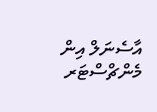އާސެނަލް އިން މެންޗްސްޓަރ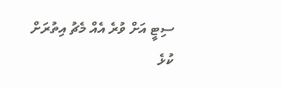ސިޓީ އަށް ވުރެ އެއް މެޗު އިތުރަށް ކުޅެ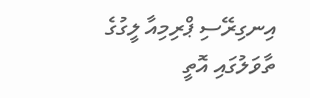އިނގިރޭސި ޕްރިމިއާ ލީގުގެ ތާވަލުގައި އޮތީ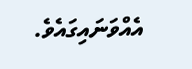އެއްވަނައިގައެވެ.